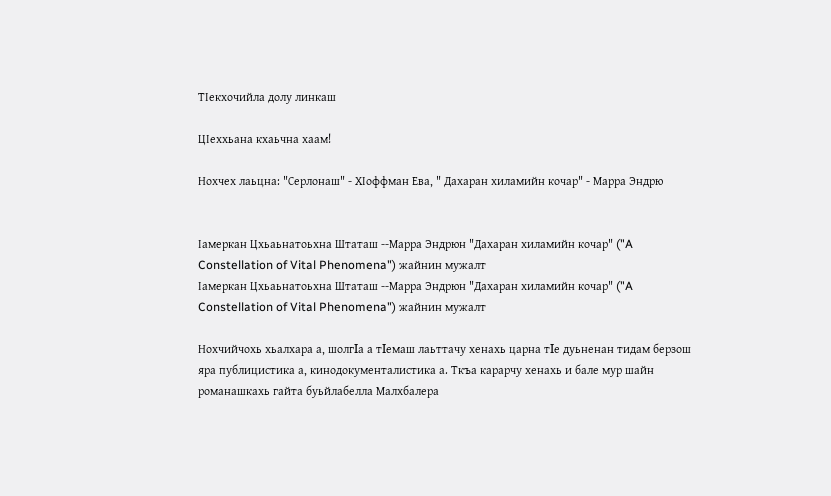ТIекхочийла долу линкаш

ЦIеххьана кхаьчна хаам!

Нохчех лаьцна: "Серлонаш" - ХIоффман Ева, " Дахаран хиламийн кочар" - Марра Эндрю


Iамеркан Цхьаьнатоьхна Штаташ --Марра Эндрюн "Дахаран хиламийн кочар" ("A Constellation of Vital Phenomena") жайнин мужалт
Iамеркан Цхьаьнатоьхна Штаташ --Марра Эндрюн "Дахаран хиламийн кочар" ("A Constellation of Vital Phenomena") жайнин мужалт

Нохчийчохь хьалхара а, шолгΙа а тΙемаш лаьттачу хенахь царна тΙе дуьненан тидам берзош яра публицистика а, кинодокументалистика а. Ткъа карарчу хенахь и бале мур шайн романашкахь гайта буьйлабелла Малхбалера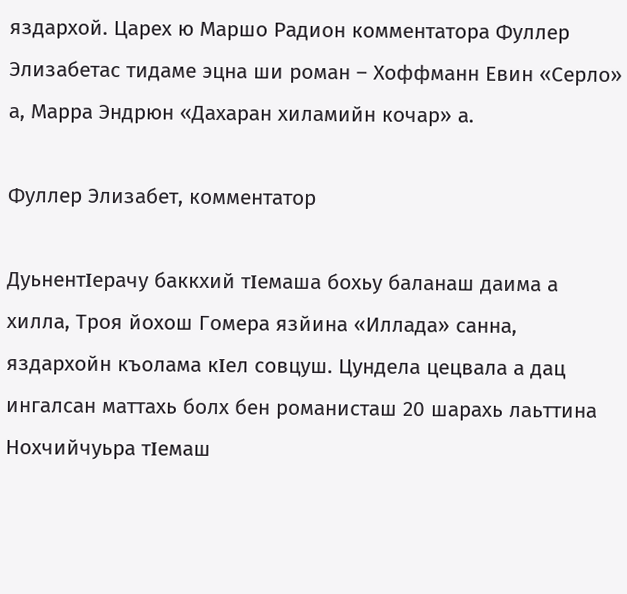яздархой. Царех ю Маршо Радион комментатора Фуллер Элизабетас тидаме эцна ши роман – Хоффманн Евин «Серло» а, Марра Эндрюн «Дахаран хиламийн кочар» а.

Фуллер Элизабет, комментатор

ДуьнентΙерачу баккхий тΙемаша бохьу баланаш даима а хилла, Троя йохош Гомера язйина «Иллада» санна, яздархойн къолама кΙел совцуш. Цундела цецвала а дац ингалсан маттахь болх бен романисташ 20 шарахь лаьттина Нохчийчуьра тΙемаш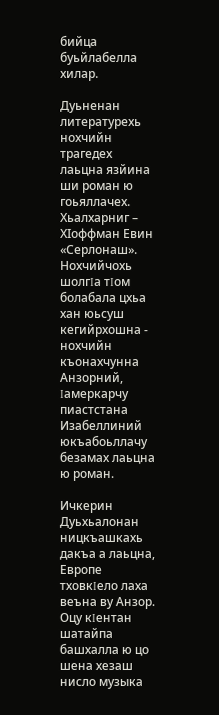бийца буьйлабелла хилар.

Дуьненан литературехь нохчийн трагедех лаьцна язйина ши роман ю гоьяллачех. Хьалхарниг – ХIоффман Евин «Серлонаш». Нохчийчохь шолгΙа тΙом болабала цхьа хан юьсуш кегийрхошна - нохчийн къонахчунна Анзорний, Ιамеркарчу пиастстана Изабеллиний юкъабоьллачу безамах лаьцна ю роман.

Ичкерин Дуьхьалонан ницкъашкахь дакъа а лаьцна, Европе тховкΙело лаха веъна ву Анзор. Оцу кΙентан шатайпа башхалла ю цо шена хезаш нисло музыка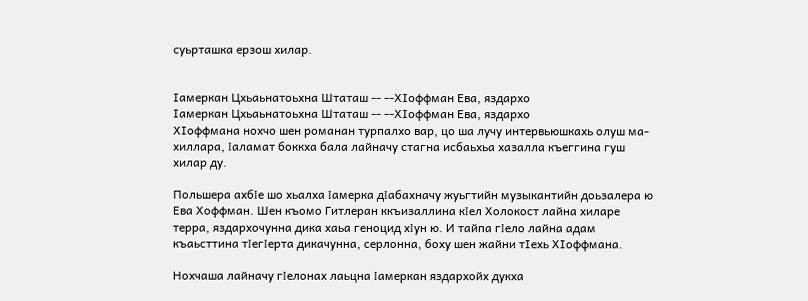суьрташка ерзош хилар.


Iамеркан Цхьаьнатоьхна Штаташ -- --ХIоффман Ева, яздархо
Iамеркан Цхьаьнатоьхна Штаташ -- --ХIоффман Ева, яздархо
ХIоффмана нохчо шен романан турпалхо вар, цо ша лучу интервьюшкахь олуш ма-хиллара, Ιаламат боккха бала лайначу стагна исбаьхьа хазалла къеггина гуш хилар ду.

Польшера ахбΙе шо хьалха Ιамерка дΙабахначу жуьгтийн музыкантийн доьзалера ю Ева Хоффман. Шен къомо Гитлеран ккъизаллина кΙел Холокост лайна хиларе терра, яздархочунна дика хаьа геноцид хΙун ю. И тайпа гΙело лайна адам къаьсттина тΙегΙерта дикачунна, серлонна, боху шен жайни тIехь ХIоффмана.

Нохчаша лайначу гΙелонах лаьцна Ιамеркан яздархойх дукха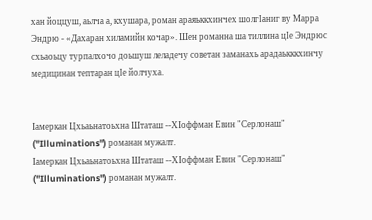хан йоццуш, аьлча а, кхушара, роман араяьккхинчех шолгΙаниг ву Марра Эндрю - «Дахаран хиламийн кочар». Шен романна ша тиллина цΙе Эндрюс схьаоьцу турпалхочо доьшуш леладечу советан заманахь арадаькккхинчу медицинан тептаран цΙе йолчуха.


Iамеркан Цхьаьнатоьхна Штаташ --ХIоффман Евин "Серлонаш" ("Illuminations") романан мужалт.
Iамеркан Цхьаьнатоьхна Штаташ --ХIоффман Евин "Серлонаш" ("Illuminations") романан мужалт.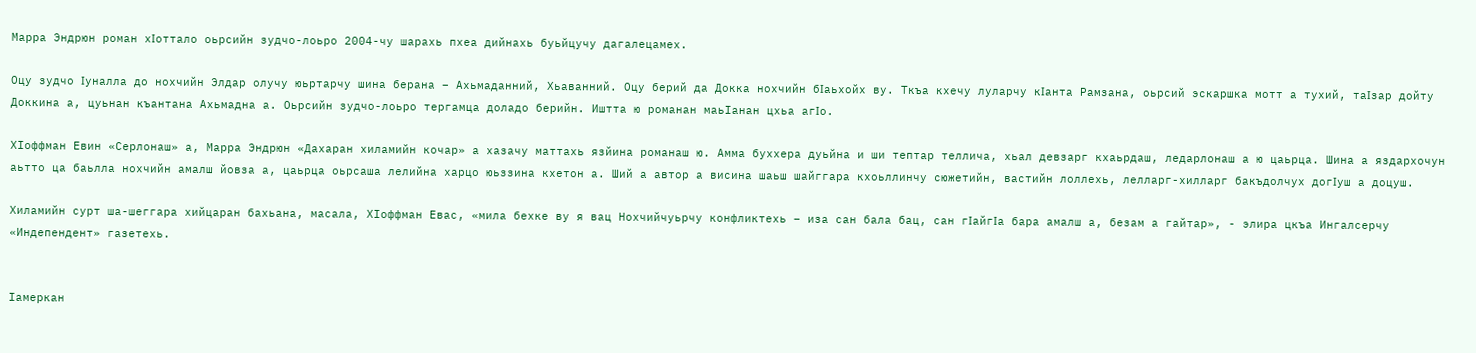Марра Эндрюн роман хΙоттало оьрсийн зудчо-лоьро 2004-чу шарахь пхеа дийнахь буьйцучу дагалецамех.

Оцу зудчо Ιуналла до нохчийн Элдар олучу юьртарчу шина берана – Ахьмаданний, Хьаванний. Оцу берий да Докка нохчийн бΙаьхойх ву. Ткъа кхечу луларчу кΙанта Рамзана, оьрсий эскаршка мотт а тухий, таΙзар дойту Доккина а, цуьнан къантана Ахьмадна а. Оьрсийн зудчо-лоьро тергамца доладо берийн. Иштта ю романан маьIанан цхьа агΙо.

ХIоффман Евин «Серлонаш» а, Марра Эндрюн «Дахаран хиламийн кочар» а хазачу маттахь язйина романаш ю. Амма буххера дуьйна и ши тептар теллича, хьал девзарг кхаьрдаш, ледарлонаш а ю цаьрца. Шина а яздархочун аьтто ца баьлла нохчийн амалш йовза а, цаьрца оьрсаша лелийна харцо юьззина кхетон а. Ший а автор а висина шаьш шайггара кхоьллинчу сюжетийн, вастийн лоллехь, лелларг-хилларг бакъдолчух догΙуш а доцуш.

Хиламийн сурт ша-шеггара хийцаран бахьана, масала, ХIоффман Евас, «мила бехке ву я вац Нохчийчуьрчу конфликтехь – иза сан бала бац, сан гΙайгΙа бара амалш а, безам а гайтар», - элира цкъа Ингалсерчу «Индепендент» газетехь.


Iамеркан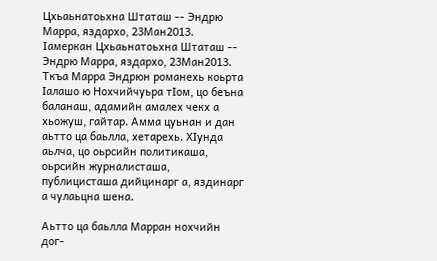Цхьаьнатоьхна Штаташ -- Эндрю Марра, яздархо, 23Ман2013.
Iамеркан Цхьаьнатоьхна Штаташ -- Эндрю Марра, яздархо, 23Ман2013.
Ткъа Марра Эндрюн романехь коьрта Ιалашо ю Нохчийчуьра тΙом, цо беъна баланаш, адамийн амалех чекх а хьожуш, гайтар. Амма цуьнан и дан аьтто ца баьлла, хетарехь. ХΙунда аьлча, цо оьрсийн политикаша, оьрсийн журналисташа, публицисташа дийцинарг а, яздинарг а чулаьцна шена.

Аьтто ца баьлла Марран нохчийн дог-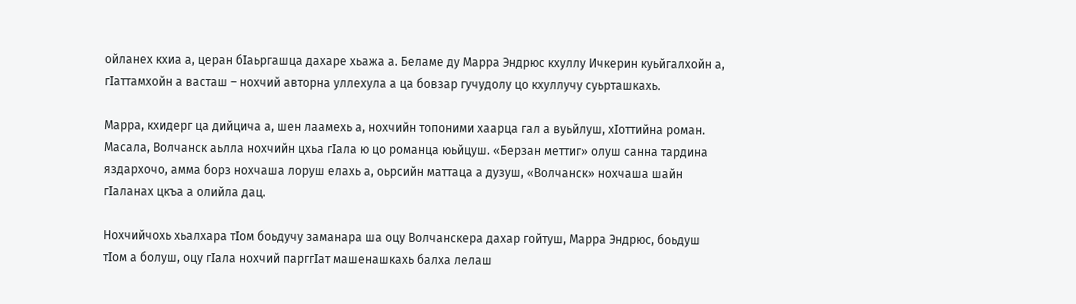ойланех кхиа а, церан бΙаьргашца дахаре хьажа а. Беламе ду Марра Эндрюс кхуллу Ичкерин куьйгалхойн а, гΙаттамхойн а васташ – нохчий авторна уллехула а ца бовзар гучудолу цо кхуллучу суьрташкахь.

Марра, кхидерг ца дийцича а, шен лаамехь а, нохчийн топоними хаарца гал а вуьйлуш, хΙоттийна роман. Масала, Волчанск аьлла нохчийн цхьа гΙала ю цо романца юьйцуш. «Берзан меттиг» олуш санна тардина яздархочо, амма борз нохчаша лоруш елахь а, оьрсийн маттаца а дузуш, «Волчанск» нохчаша шайн гΙаланах цкъа а олийла дац.

Нохчийчохь хьалхара тΙом боьдучу заманара ша оцу Волчанскера дахар гойтуш, Марра Эндрюс, боьдуш тΙом а болуш, оцу гΙала нохчий парггΙат машенашкахь балха лелаш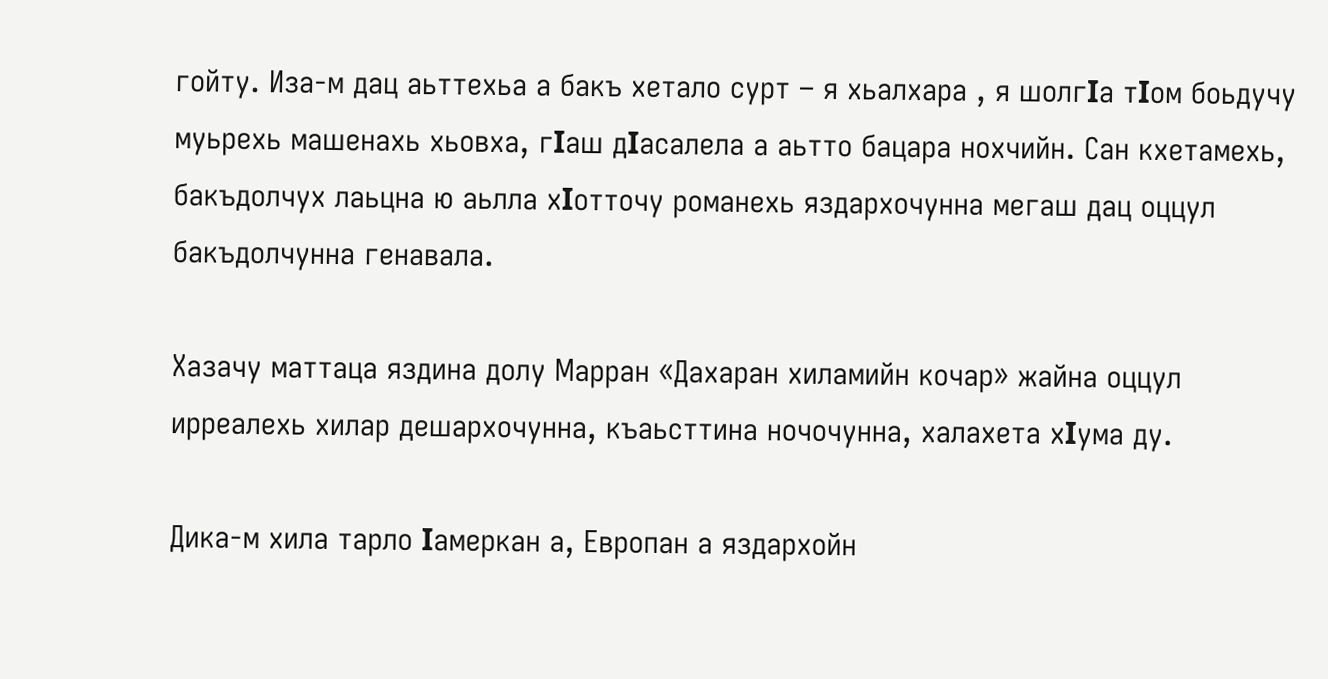гойту. Иза-м дац аьттехьа а бакъ хетало сурт – я хьалхара , я шолгΙа тΙом боьдучу муьрехь машенахь хьовха, гΙаш дΙасалела а аьтто бацара нохчийн. Сан кхетамехь, бакъдолчух лаьцна ю аьлла хΙотточу романехь яздархочунна мегаш дац оццул бакъдолчунна генавала.

Хазачу маттаца яздина долу Марран «Дахаран хиламийн кочар» жайна оццул ирреалехь хилар дешархочунна, къаьсттина ночочунна, халахета хΙума ду.

Дика-м хила тарло Ιамеркан а, Европан а яздархойн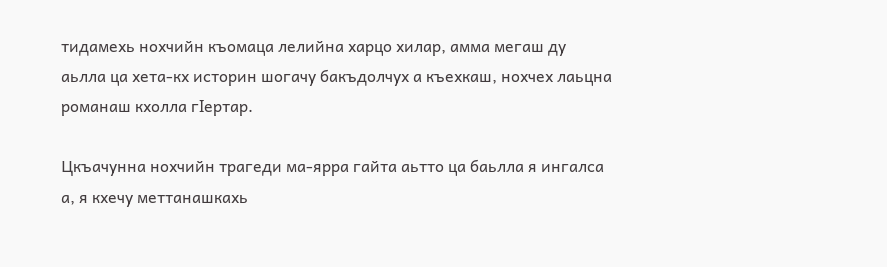тидамехь нохчийн къомаца лелийна харцо хилар, амма мегаш ду аьлла ца хета-кх историн шогачу бакъдолчух а къехкаш, нохчех лаьцна романаш кхолла гΙертар.

Цкъачунна нохчийн трагеди ма-ярра гайта аьтто ца баьлла я ингалса а, я кхечу меттанашкахь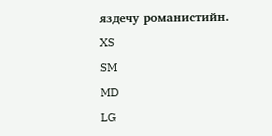яздечу романистийн.
XS
SM
MD
LG